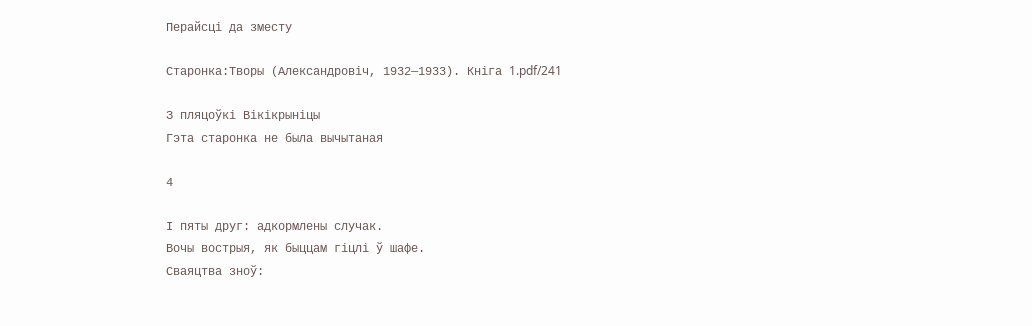Перайсці да зместу

Старонка:Творы (Александровіч, 1932—1933). Кніга 1.pdf/241

З пляцоўкі Вікікрыніцы
Гэта старонка не была вычытаная

4

І пяты друг: адкормлены случак.
Вочы вострыя, як быццам гіцлі ў шафе.
Сваяцтва зноў: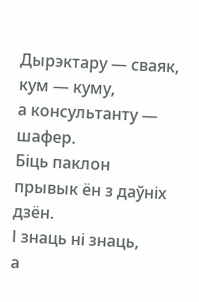Дырэктару — сваяк,
кум — куму,
а консультанту — шафер.
Біць паклон
прывык ён з даўніх дзён.
І знаць ні знаць,
а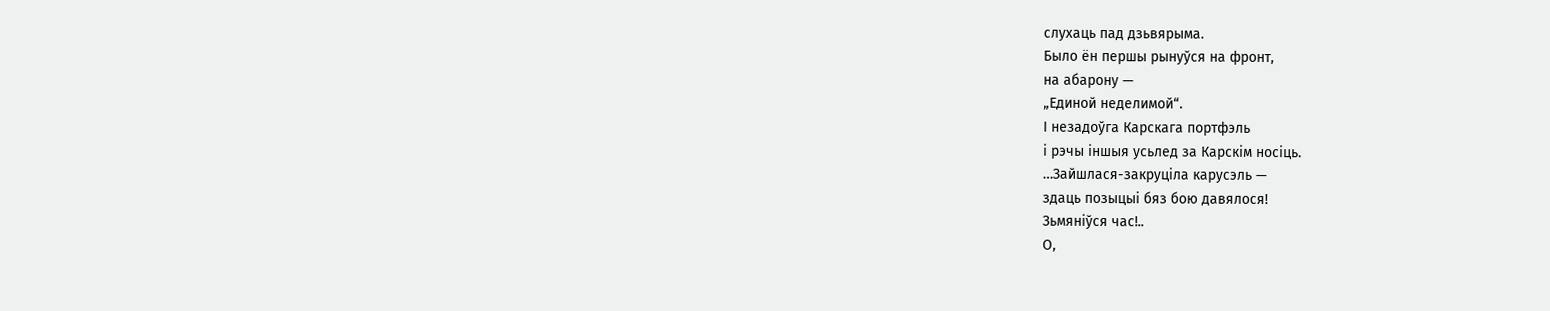слухаць пад дзьвярыма.
Было ён першы рынуўся на фронт,
на абарону —
„Единой неделимой“.
І незадоўга Карскага портфэль
і рэчы іншыя усьлед за Карскім носіць.
…Зайшлася-закруціла карусэль —
здаць позыцыі бяз бою давялося!
Зьмяніўся час!..
О,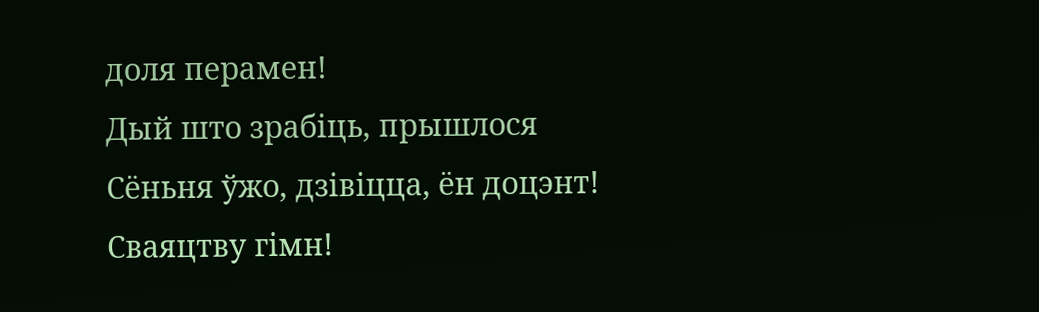доля перамен!
Дый што зрабіць, прышлося
Сёньня ўжо, дзівіцца, ён доцэнт!
Сваяцтву гімн!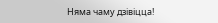Няма чаму дзівіцца!